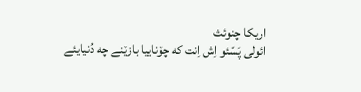اریکا چنوئث
ائولی پَسّئو اِش اِنت که چۆناییا بازێنے چه دُنیایئے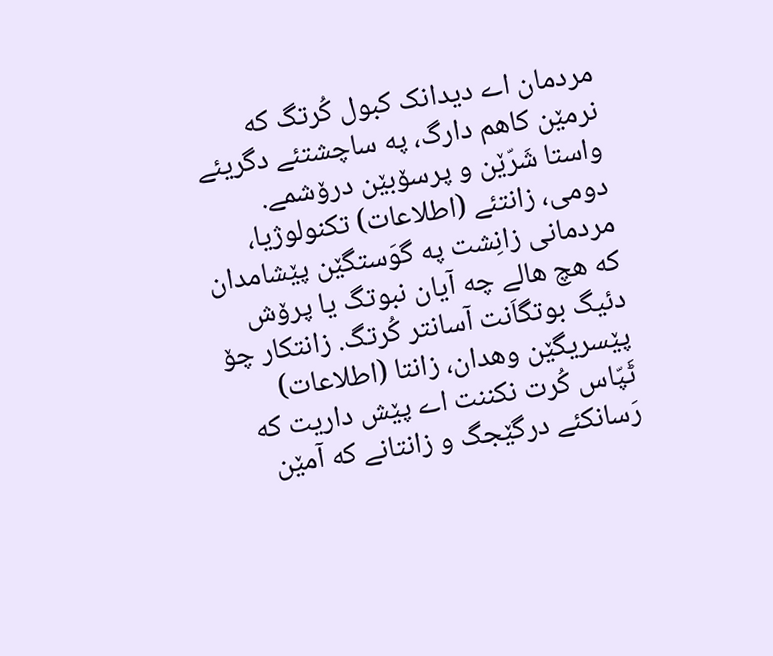مردمان اے دیدانک کبول کُرتگ که نرمێن کاهم دارگ، په ساچشتئے دگریئے واستا شَرّێن و پرسۆبێن درۆشمے.
دومی، زانتئے (اطلاعات) تکنولوژیا، مردمانی زانِشت په گوَستگێن پێشامدان که هچ هالے چه آیان نبوتگ یا پرۆش دئیگ بوتگاَنت آسانتر کُرتگ. زانتکار چۆ پێسریگێن وهدان، زانتا (اطلاعات) ٹَپّاس کُرت نکننت اے پێش داریت که رَسانکئے درگێجگ و زانتانے که آمێن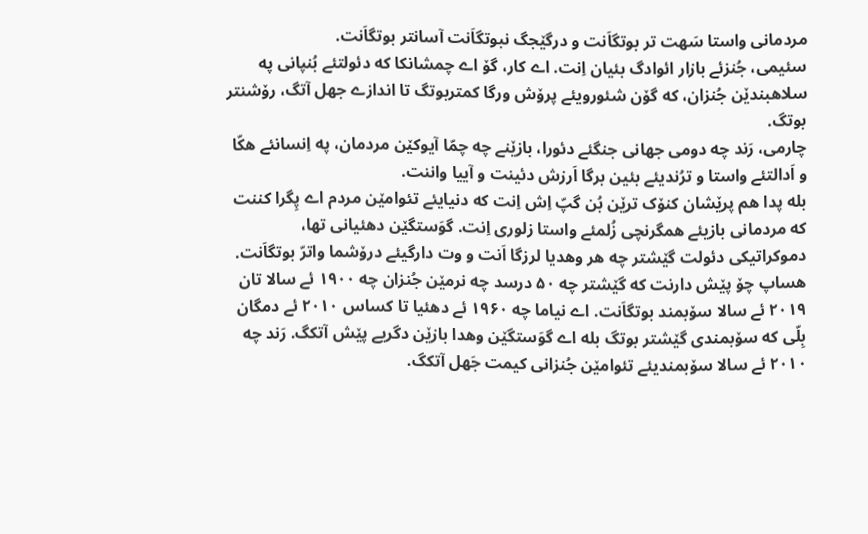مردمانی واستا سَهت تر بوتگاَنت و درگێجگ نبوتگاَنت آسانتر بوتگاَنت.
سئیمی، جُنزئے بازار ائوادگ بئیان اِنت. اے کار، گۆ اے چمشانکا که دئولتئے بُنپانی په سلاهبندێن جُنزان، که گۆن شئورویئے پرۆش ورگا کمتربوتگ تا اندازے جهل آتگ، رۆشنتر بوتگ.
چارمی، رَند چه دومی جهانی جنگئے دئورا، بازێنے چه چمّا آیوکێن مردمان، په اِنسانئے هکّا و اَدالتئے واستا و ترُندیئے بئین برگا اَرزش دئینت و آییا واننت.
بله پدا هم پرێشان کنۆک ترێن بُن گپّ اِش اِنت که دنیایئے تئوامێن مردم اے پِگرا کننت که مردمانی بازیئے همگرنچی زُلمئے واستا زلوری اِنت. گوَستگێن دهئیانی تها، دموکراتیکی دئولت گێشتر چه هر وهدیا لرزگا اَنت و وت دارگیئے درۆشما واترّ بوتگاَنت. هساپ چۆ پێش دارنت که گێشتر چه ۵۰ درسد چه نرمێن جُنزان چه ۱۹۰۰ ئے سالا تان ۲۰۱۹ ئے سالا سۆبمند بوتگاَنت. اے نیاما چه ۱۹۶۰ ئے دهئیا تا کساس ۲۰۱۰ ئے دمگان بِلّی که سۆبمندی گێشتر بوتگ بله اے گوَستگێن وهدا بازێن دگریے پێش آتکگ. رَند چه ۲۰۱۰ ئے سالا سۆبمندیئے تئوامێن جُنزانی کیمت جَهل آتکگ.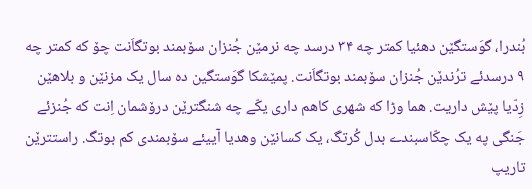بُندرا، گوَستگێن دهئیا کمتر چه ۳۴ درسد چه نرمێن جُنزان سۆبمند بوتگاَنت چۆ که کمتر چه ۹ درسدئے ترُندێن جُنزان سۆبمند بوتگاَنت. پمێشکا گوَستگین ده سال یک مزنێن و بلاهێن زِدّیا پێش داریت. هما وڑا که شهری کاهم داری یکّے چه شنگترێن درۆشمان اِنت که جُنزئے جَنگی په یک چکّاسبندے بدل کُرتگ، یک کسانێن وهدیا آییئے سۆبمندی کم بوتگ. راستترێن تاریپ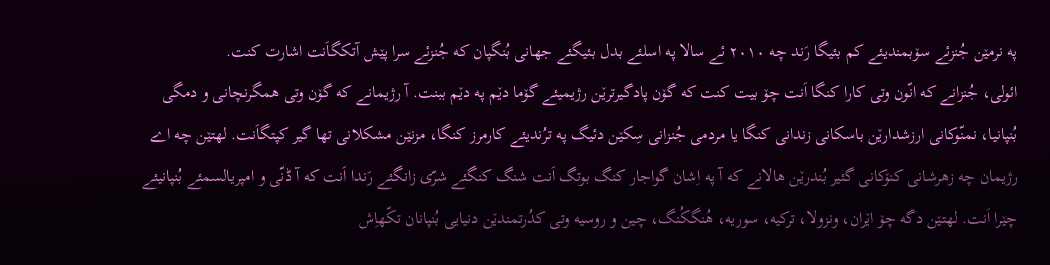په نرمێن جُنزئے سۆبمندیئے کم بئیگا رَند چه ۲۰۱۰ ئے سالا په اسلئے بدل بئیگئے جهانی بُنگپان که جُنزئے سرا پێش آتکگاَنت اشارت کنت.
ائولی، جُنزانے که انّون وتی کارا کنگا اَنت چۆ بیت کنت که گۆن پادگیرترێن رژیمیئے گۆما دێم په دێم ببنت. آ رژیمانے که گۆن وتی همگرنچانی و دمگی بُنپانیا، نمنّوکانی ارزشدارێن باسکانی زندانی کنگا یا مردمی جُنزانی سِکێن دئیگ په ترُندیئے کارمرز کنگا، مزنێن مشکلانی تها گیر کپتگاَنت. لهتێن چه اے رژیمان چه زهرشانی کنۆکانی گئیر بُندرێن هالانے که آ په اِشان گواجار کنگ بوتگ اَنت شنگ کنگئے شرّی زانگئے رَندا اَنت که آ ڈنّی و امپریالسمئے بُنپانیئے چێرا اَنت. لهتێن دگه چۆ اێران، ونزولا، ترکیه، سوریه، هُنگکُنگ، چین و روسیه وتی کدُرتمندێن دنیایی بُنپانان تکّهاِش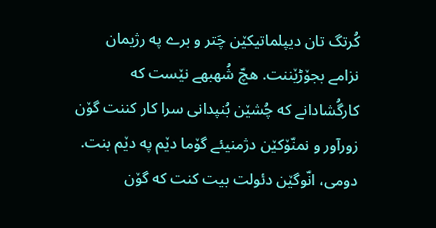کُرتگ تان دیپلماتیکێن چَتر و برے په رژیمان نزامے بجۆڑێننت. هچّ شُهبهے نێست که کارگُشادانے که چُشێن بُنپدانی سرا کار کننت گۆن زورآور و نمنّۆکێن دژمنیئے گۆما دێم په دێم بنت.
دومی، انّوگێن دئولت بیت کنت که گۆن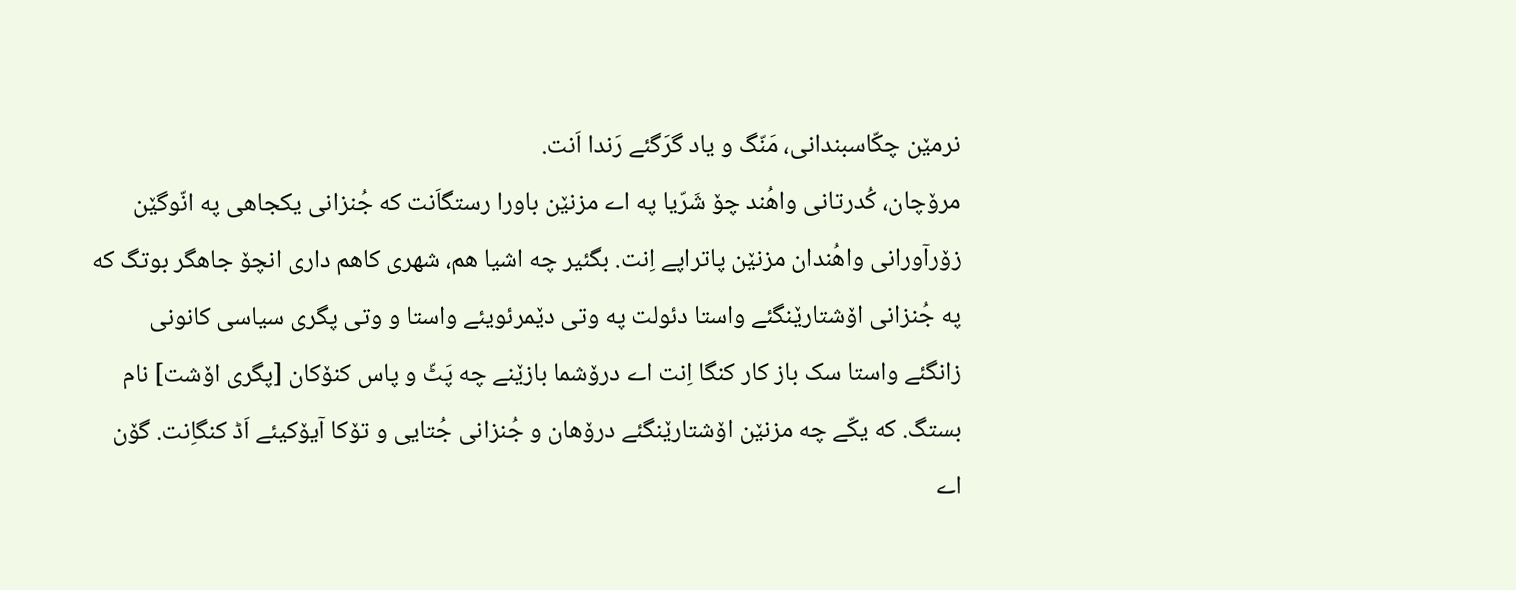نرمێن چکّاسبندانی، مَنّگ و یاد گرَگئے رَندا اَنت.
مرۆچان، کُدرتانی واهُند چۆ شَرّیا په اے مزنێن باورا رستگاَنت که جُنزانی یکجاهی په انّوگێن زۆرآورانی واهُندان مزنێن پاتراپے اِنت. بگئیر چه اشیا هم، شهری کاهم داری انچۆ جاهگر بوتگ که په جُنزانی اۆشتارێنگئے واستا دئولت په وتی دێمرئویئے واستا و وتی پگری سیاسی کانونی زانگئے واستا سک باز کار کنگا اِنت اے درۆشما بازێنے چه پَٹّ و پاس کنۆکان [پگری اۆشت] نام بستگ. که یکّے چه مزنێن اۆشتارێنگئے درۆهان و جُنزانی جُتایی و تۆکا آیۆکیئے اَڈ کنگاِنت. گۆن اے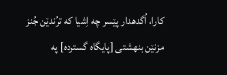کارا، اُگدهدار پێسر چه اِشیا که ترُندێن جُنز مزنێن بنهشتی [پایگاه گسترده] په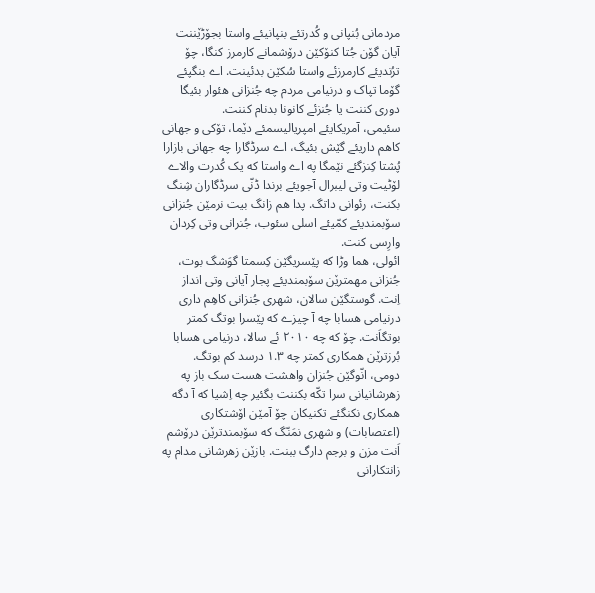مردمانی بُنپانی و کُدرتئے بنپانیئے واستا بجۆڑێننت آیان گۆن جُتا کنۆکێن درۆشمانے کارمرز کنگا، چۆ ترُندیئے کارمرزئے واستا سُکێن بدئینت. اے بنگپئے گۆما تپاک و درنیامی مردم چه جُنزانی هئوار بئیگا دوری کننت یا جُنزئے کانونا بدنام کننت.
سئیمی، آمریکایئے امپریالیسمئے دێما، تۆکی و جهانی کاهم داریئے گێش بئیگ، اے سرڈگارا چه جهانی بازارا پُشتا کِنزگئے نێمگا په اے واستا که یک کُدرت والاے لۆٹیت وتی لیبرال آجویئے برندا ڈنّی سرڈگاران شِنگ بکنت، رئوانی داتگ. پدا هم زانگ بیت نرمێن جُنزانی سۆبمندیئے کمّیئے اسلی سئوب، جُنرانی وتی کِردان وارِسی کنت.
ائولی، هما وڑا که پێسریگێن کِسمتا گوَشگ بوت، جُنزانی مهمترێن سۆبمندیئے پجار آیانی وتی انداز اِنت. گوستگێن سالان، شهری جُنزانی کاهِم داری درنیامی هسابا چه آ چیزے که پێسرا بوتگ کمتر بوتگاَنت. چۆ که چه ۲۰۱۰ ئے سالا، درنیامی هسابا بُرزترێن همکاری کمتر چه ۱.۳ درسد کم بوتگ.
دومی، انّوگێن جُنزان واهشت هست سک باز په زهرشانیانی سرا تکّه بکننت بگئیر چه اِشیا که آ دگه همکاری نکنگئے تکنیکان چۆ آمێن اۆشتکاری (اعتصابات) و شهری نمَنّگ که سۆبمندترێن درۆشم اَنت مزن و برجم دارگ ببنت. بازێن زهرشانی مدام په زانتکارانی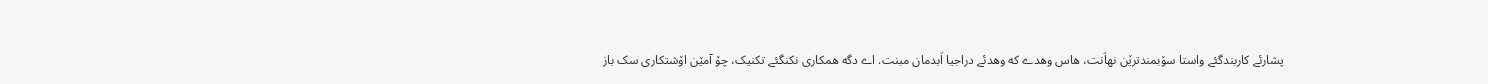پشارئے کاربندگئے واستا سۆبمندترێن نهاَنت، هاس وهدے که وهدئے دراجیا اَبدمان مبنت. اے دگه همکاری نکنگئے تکنیک، چۆ آمێن اۆشتکاری سک باز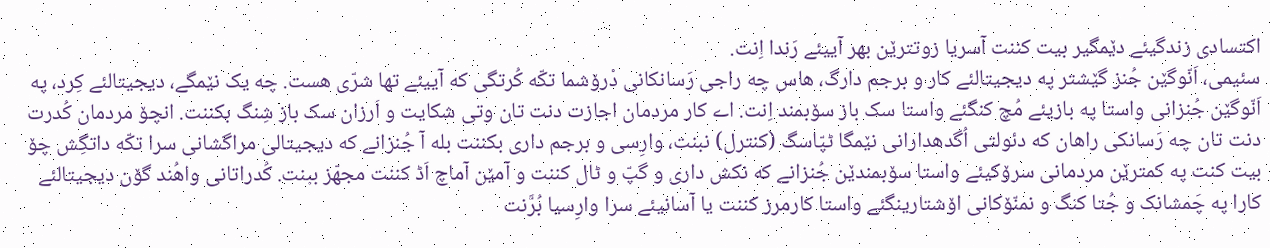اکتسادی زندگیئے دێمگیر بیت کننت آسریا زوتترێن بهر آییئے رَندا اِنت.
سئیمی، اَنّوگێن جُنز گێشتر په دیجیتالئے کار و برجم دارگ، هاس چه راجی رَسانکانی دْرۆشما تکّه کُرتگی که آییئے تها شرّی هست. چه یک نێمگے، دیجیتالئے کِرد، په اَنّوگێن جُنزانی واستا په بازیئے مُچ کنگئے واستا سک باز سۆبمند اِنت. اے کار مردمان اجازت دنت تان وتی شکایت و اَرزان سک باز شِنگ بکننت. انچۆ مردمان کُدرت دنت تان چه رَسانکی راهان که دئولتی اُگدهدارانی نێمگا ٹپّاسگ (کنترل) نبنت، وارِسی و برجم داری بکننت بله آ جُنزانے که دیجیتالی مراگشانی سرا تکّه داتگِش چۆ بیت کنت په کمترێن مردمانی سرۆکیئے واستا سۆبمندێن جُنزانے که نکش داری و گپّ و ٹال کننت و آمێن آماچ اَڈ کننت مجهّز ببنت. کُدراتانی واهُند گۆن دیجیتالئے کارا په چَمشانک و جُتا کنگ و نمنّۆکانی اۆشتارینگئے واستا کارمرز کننت یا آسانیئے سرا وارِسیا بُرَّنت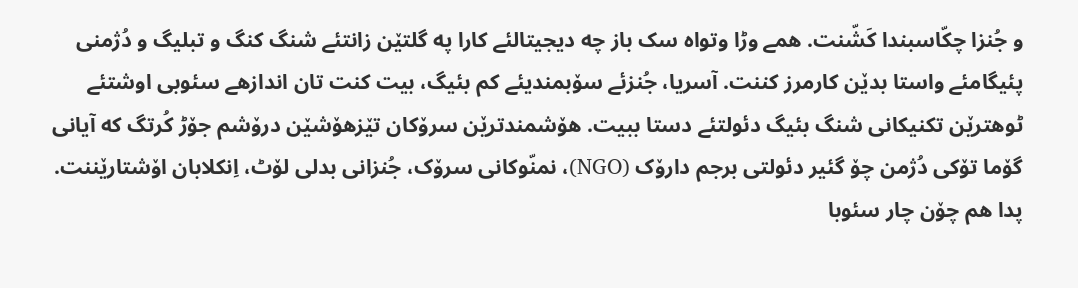و جُنزا چکّاسبندا کَشّنت. همے وڑا وتواه سک باز چه دیجیتالئے کارا په گلتێن زانتئے شنگ کنگ و تبلیگ و دُژمنی پئیگامئے واستا بدێن کارمرز کننت. آسریا، جُنزئے سۆبمندیئے کم بئیگ، بیت کنت تان اندازهے سئوبی اوشتئے ٹوهترێن تکنیکانی شنگ بئیگ دئولتئے دستا ببیت. هۆشمندترێن سرۆکان تێزهۆشێن درۆشم جۆڑ کُرتگ که آیانی گۆما تۆکی دُژمن چۆ گئیر دئولتی برجم دارۆک (NGO)، نمنّوکانی سرۆک، جُنزانی بدلی لۆٹ، اِنکلابان اۆشتارێننت.
پدا هم چۆن چار سئوبا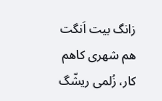زانگ بیت اَنگت هم شهری کاهم کار، زُلمی ریشّگ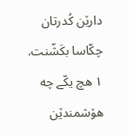دارێن کُدرتان چکّاسا بکَشّنت.
۱ هچ یکّے چه هۆشمندێن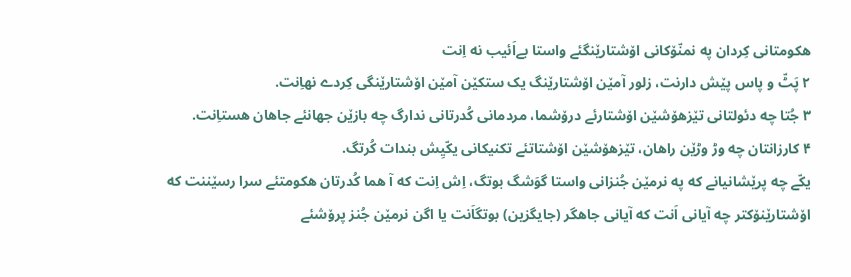هکومتانی کِردان په نمنّۆکانی اۆشتارێنگئے واستا بےاَئیب نه اِنت
۲ پَٹّ و پاس پێش دارنت، زلور آمێن اۆشتارێنگ یک ستکێن آمێن اۆشتارێنگی کِردے نهاِنت.
۳ جُتا چه دئولتانی تێزهۆشێن اۆشتارئے درۆشما، مردمانی کُدرتانی ندارگ چه بازێن جهانئے جاهان هستاِنت.
۴ کارزانتان چه وڑ وڑێن راهان، تێزهۆشێن اۆشتاتئے تکنیکانی یکّیِش بندات کُرتگ.
یکّے چه پرێشانیانے که په نرمێن جُنزانی واستا گوَشگ بوتگ، اِش اِنت که آ هما کُدرتان هکومتئے سرا رسێننت که اۆشتارێنۆکتر چه آیانی اَنت که آیانی جاهگر (جایگزین) بوتگاَنت یا اگن نرمێن جُنز پرۆشئے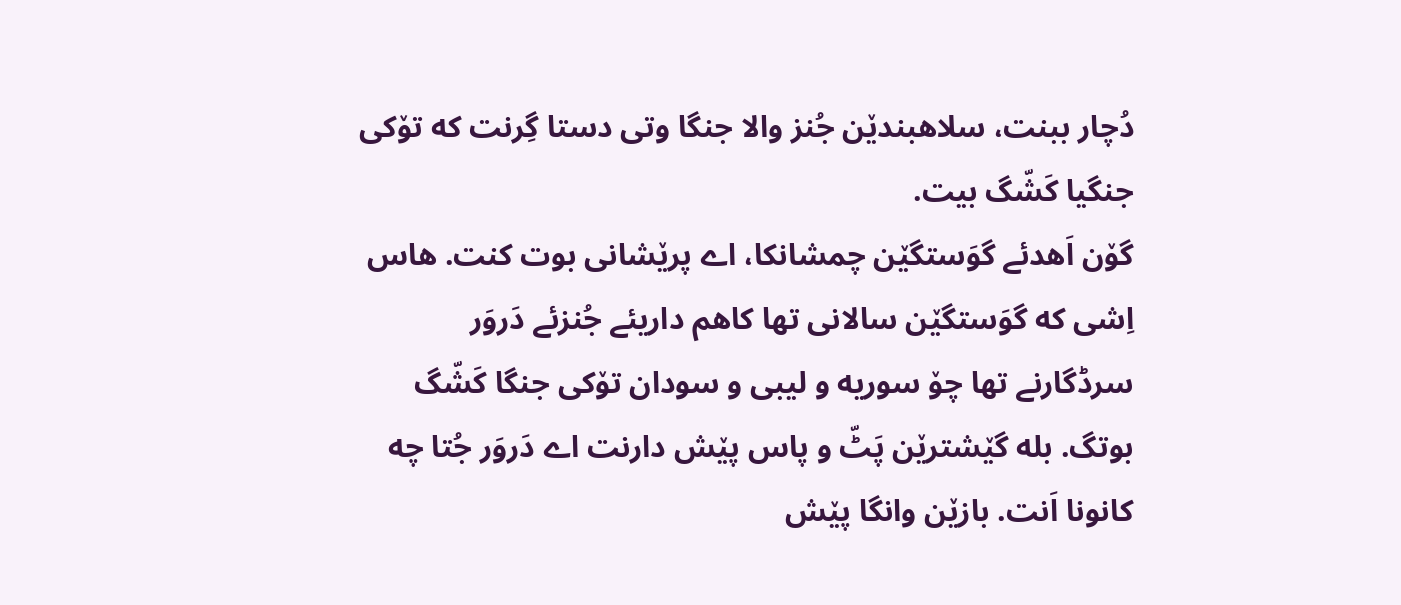دُچار ببنت، سلاهبندێن جُنز والا جنگا وتی دستا گِرنت که تۆکی جنگیا کَشّگ بیت.
گۆن اَهدئے گوَستگێن چمشانکا، اے پرێشانی بوت کنت. هاس اِشی که گوَستگێن سالانی تها کاهم داریئے جُنزئے دَروَر سرڈگارنے تها چۆ سوریه و لیبی و سودان تۆکی جنگا کَشّگ بوتگ. بله گێشترێن پَٹّ و پاس پێش دارنت اے دَروَر جُتا چه کانونا اَنت. بازێن وانگا پێش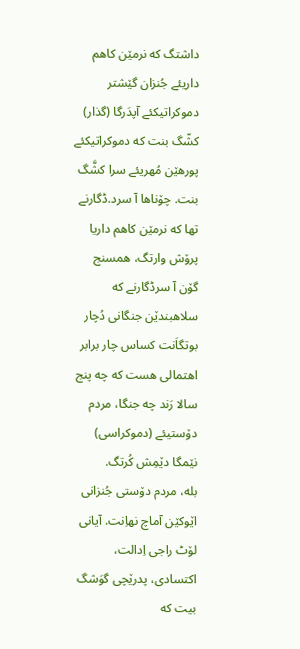داشتگ که نرمێن کاهم داریئے جُنزان گێشتر دموکراتیکئے آپدَرگا (گذار) کشّگ بنت که دموکراتیکئے پورهێن مُهریئے سرا کشَّگ بنت. چۆناها آ سرد.ڈگارنے تها که نرمێن کاهم داریا پرۆش وارتگ، همسنج گۆن آ سرڈگارنے که سلاهبندێن جنگانی دُچار بوتگاَنت کساس چار برابر اهتمالی هست که چه پنج سالا رَند چه جنگا، مردم دۆستیئے (دموکراسی) نێمگا دێمِش کُرتگ.
بله، مردم دۆستی جُنزانی اێوکێن آماچ نهاِنت. آیانی لۆٹ راجی اِدالت، اکتسادی، پدرێچی گوَشگ بیت که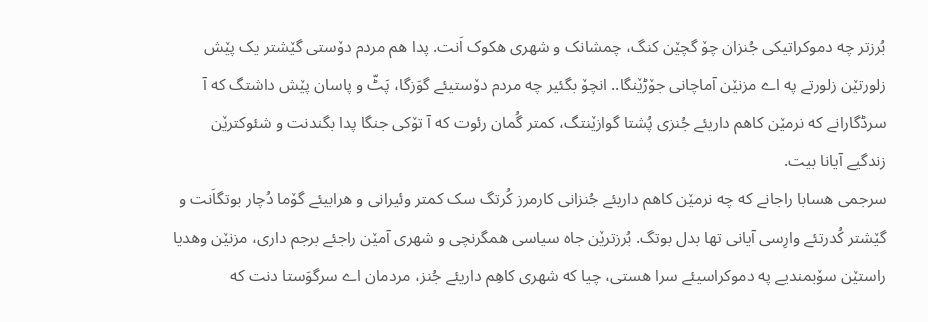بُرزتر چه دموکراتیکی جُنزان چۆ گچێن کنگ، چمشانک و شهری هکوک اَنت. پدا هم مردم دۆستی گێشتر یک پێش زلورتێن زلورتے په اے مزنێن آماچانی جۆڑێنگا.. انچۆ بگئیر چه مردم دۆستیئے گوَزگا، پَٹّ و پاسان پێش داشتگ که آ سرڈگارانے که نرمێن کاهم داریئے جُنزی پُشتا گوازێنتگ، کمتر گُمان رئوت که آ تۆکی جنگا پدا بگندنت و شئوکترێن زندگیے آیانا بیت.
سرجمی هسابا راجانے که چه نرمێن کاهم داریئے جُنزانی کارمرز کُرتگ سک کمتر وئیرانی و هرابیئے گۆما دُچار بوتگاَنت و گێشتر کُدرتئے وارِسی آیانی تها بدل بوتگ. بُرزترێن جاه سیاسی همگرنچی و شهری آمێن راجئے برجم داری، مزنێن وهدیا راستێن سۆبمندیے په دموکراسیئے سرا هستی، چیا که شهری کاهِم داریئے جُنز، مردمان اے سرگوَستا دنت که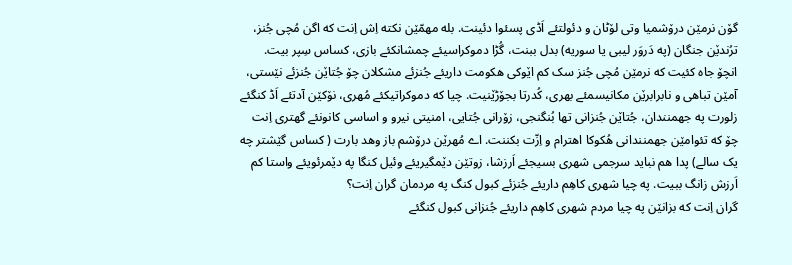گۆن نرمێن درۆشمیا وتی لۆٹان و دئولتئے اَڈی پسئوا دئینت. بله مهمّێن نکته اِش اِنت که اگن مُچی جُنز، ترُندێن جنگان (په دَروَر لیبی یا سوریه) بدل ببنت، گُڑا دموکراسیئے چمشانکئے بازی، کساس سِپر بیت.
انچۆ جاه کئیت که نرمێن مُچی جُنز سک کم اێوکی هکومت داریئے جُنزئے مشکلان چۆ جُتاێن جُنزئے نێستی، آمێن تباهی و نابرابرێن مکانیسمئے بهری، کُدرتا بجۆڑێنیت. چیا که دموکراتیکئے مُهری، نۆکێن آدتئے اَڈ کنگئے زلورت په جهمنندان، جُتاێن جُنزانی تها بُنگنجی، زۆرانی جُتایی، امنیتی نیرو و اساسی کانونئے گهتری اِنت چۆ که تئوامێن جهمنندانی هُکوکا اهترام و اِزّت بکننت. اے مُهرێن درۆشم باز وهد بارت ( کساس گێشتر چه یک سالے) پدا هم نباید سرجمی شهری بسیجئے اَرزشا، زوتێن دێمگیریئے وئیل کنگا په دێمرئویئے واستا کم اَرزش زانگ ببیت. په چیا شهری کاهِم داریئے جُنزئے کبول کنگ په مردمان گران اِنت؟
گران اِنت که بزانێن په چیا مردم شهری کاهِم داریئے جُنزانی کبول کنگئے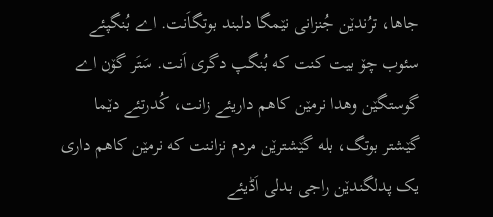جاها، ترُندێن جُنزانی نێمگا دلبند بوتگاَنت. اے بُنگپئے سئوب چۆ بیت کنت که بُنگپ دگری اَنت. سَتَر گۆن اے گوستگێن وهدا نرمێن کاهم داریئے زانت، کُدرتئے دێما گێشتر بوتگ، بله گێشترێن مردم نزاننت که نرمێن کاهم داری یک پدلگندێن راجی بدلی اَڈیئے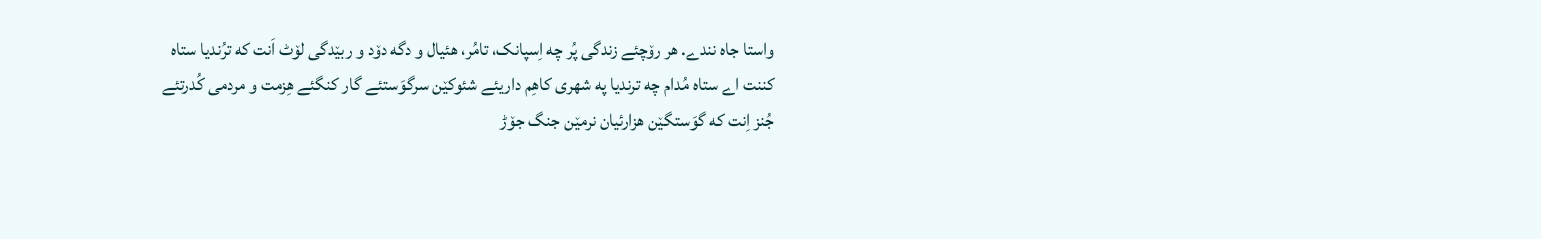واستا جاه نندے. هر رۆچئے زندگی پُر چه اِسپانک، تامُر، هئیال و دگه دۆد و ربێدگی لۆٹ اَنت که ترُندیا ستاه کننت اے ستاه مُدام چه ترندیا په شهری کاهِم داریئے شئوکێن سرگوَستئے گار کنگئے هِزمت و مردمی کُدرتئے جُنز اِنت که گوَستگێن هزارئیان نرمێن جنگ جۆڑ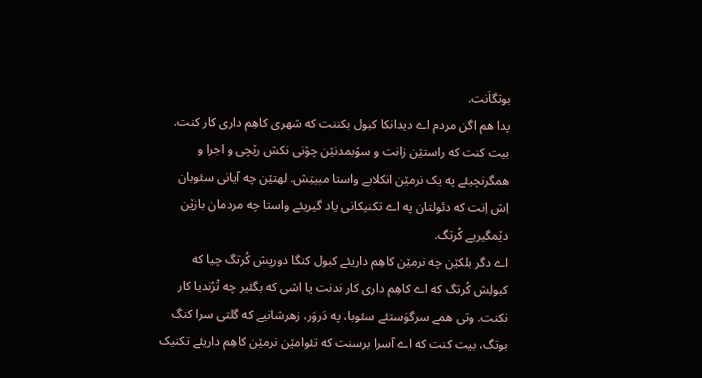بوتگاَنت.
پدا هم اگن مردم اے دیدانکا کبول بکننت که شهری کاهِم داری کار کنت. بیت کنت که راستێن زانت و سۆبمدنێن چۆنی نکش رێچی و اجرا و همگرنچیئے په یک نرمێن انکلابے واستا مبیتِش. لهتێن چه آیانی سئوبان اِش اِنت که دئولتان په اے تکنیکانی یاد گیریئے واستا چه مردمان بازێن دێمگیریے کُرتگ.
اے دگر بلکێن چه نرمێن کاهِم داریئے کبول کنگا دوریِش کُرتگ چیا که کبولِش کُرتگ که اے کاهِم داری کار ندنت یا اشی که بگئیر چه تْرُندیا کار نکنت. وتی همے سرگوَستئے سئوبا، په دَروَر، زهرشانیے که گلتی سرا کنگ بوتگ، بیت کنت که اے آسرا برسنت که تئوامێن نرمێن کاهِم داریئے تکنیک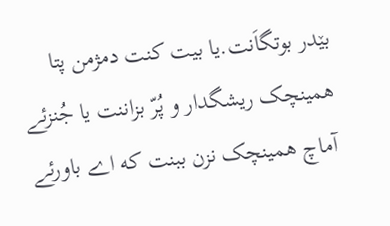بێدر بوتگاَنت.یا بیت کنت دمژمن پتا همینچک ریشگدار و پُرّ بزاننت یا جُنزئے آماچ همینچک نزن ببنت که اے باورئے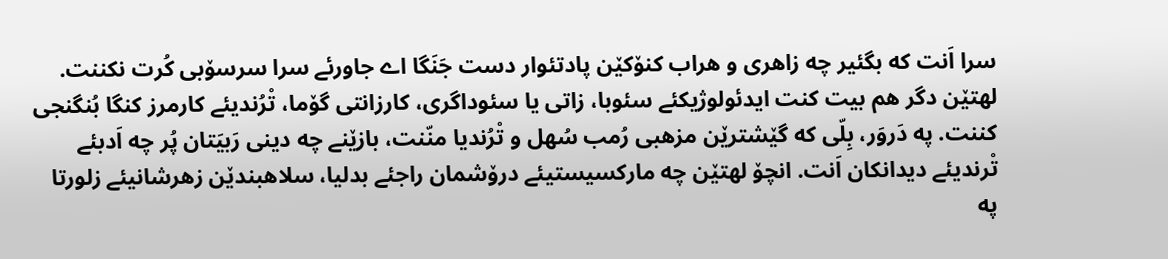سرا اَنت که بگئیر چه زاهری و هراب کنۆکێن پادتئوار دست جَنَگا اے جاورئے سرا سرسۆبی کُرت نکننت.
لهتێن دگر هم بیت کنت ایدئولوژیکئے سئوبا، زاتی یا سئوداگری، کارزانتی گۆما، تْرُندیئے کارمرز کنگا بُنگنجی کننت. په دَروَر، بِلّی که گێشترێن مزهبی رُمب سُهل و تْرُندیا منّنت، بازێنے چه دینی رَبیَتان پُر چه اَدبئے تْرندیئے دیدانکان اَنت. انچۆ لهتێن چه مارکسیستیئے درۆشمان راجئے بدلیا، سلاهبندێن زهرشانیئے زلورتا په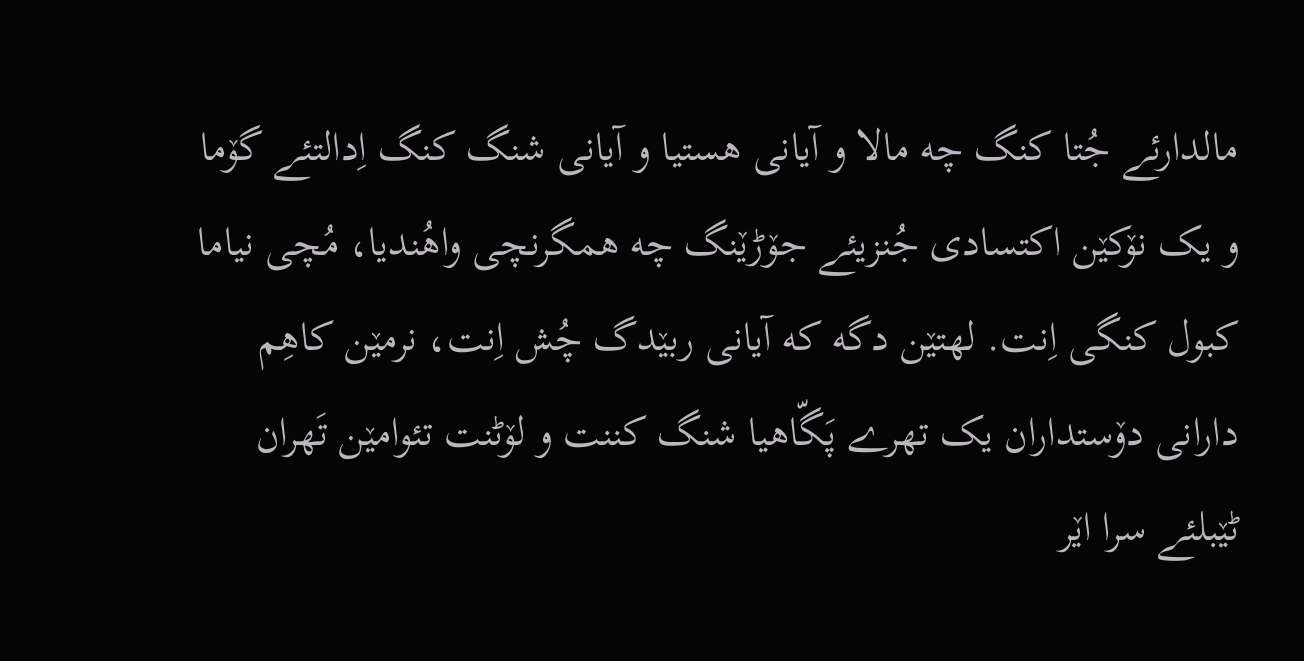مالدارئے جُتا کنگ چه مالا و آیانی هستیا و آیانی شنگ کنگ اِدالتئے گۆما و یک نۆکێن اکتسادی جُنزیئے جۆڑێنگ چه همگرنچی واهُندیا، مُچی نیاما کبول کنگی اِنت. لهتێن دگه که آیانی ربێدگ چُش اِنت، نرمێن کاهِم دارانی دۆستداران یک تهرے پَگّاهیا شنگ کننت و لۆٹنت تئوامێن تَهران ٹێبلئے سرا اێر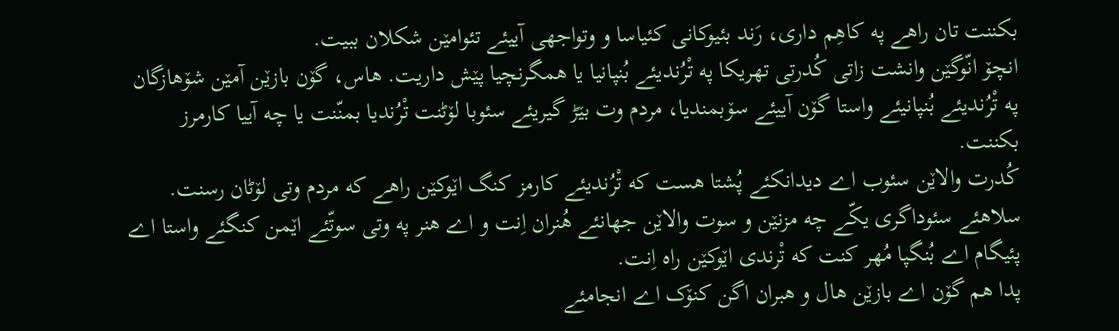بکننت تان راهے په کاهِم داری، رَند بئیوکانی کئیاسا و وتواجهی آییئے تئوامێن شکلان ببیت.
انچۆ انّوگێن وانشت زاتی کُدرتی تهریکا په تْرُندیئے بُنپانیا یا همگرنچیا پێش داریت. هاس، گۆن بازێن آمێن شۆهازگان په تْرُندیئے بُنپانیئے واستا گۆن آییئے سۆبمندیا، مردم وت بێڑ گیریئے سئوبا لۆٹنت تْرُندیا بمنّنت یا چه آییا کارمرز بکننت.
کُدرت والاێن سئوب اے دیدانکئے پُشتا هست که تْرُندیئے کارمز کنگ اێوکێن راهے که مردم وتی لۆٹان رسنت. سلاهئے سئوداگری یکّے چه مزنێن و سوت والاێن جهانئے هُنران اِنت و اے هنر په وتی سوتّئے اێمن کنگئے واستا اے پئیگام اے بُنگپا مُهر کنت که تْرندی اێوکێن راه اِنت.
پدا هم گۆن اے بازێن هال و هبران اگن کنۆک اے انجامئے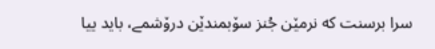سرا برسنت که نرمێن جُنز سۆبمندێن درۆشمے، باید ییا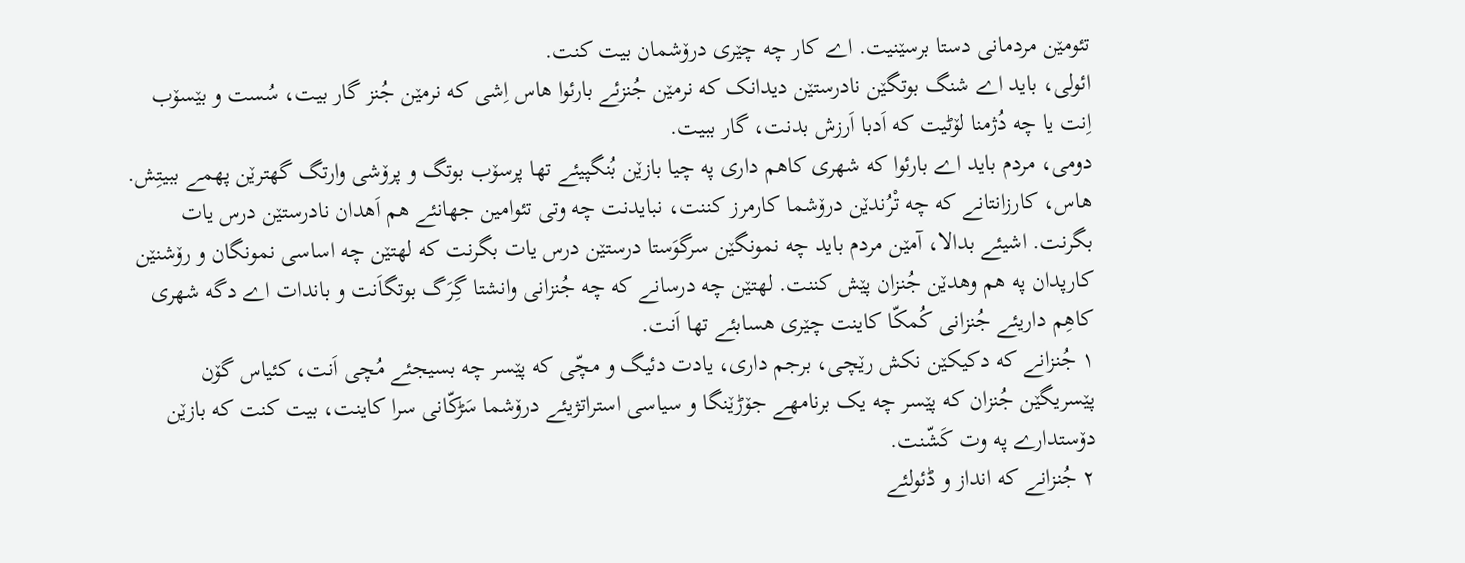تئومێن مردمانی دستا برسێنیت. اے کار چه چێری درۆشمان بیت کنت.
ائولی، باید اے شنگ بوتگێن نادرستێن دیدانک که نرمێن جُنزئے بارئوا هاس اِشی که نرمێن جُنز گار بیت، سُست و بێسۆب اِنت یا چه دُژمنا لۆٹیت که اَدبا اَرزش بدنت، گار ببیت.
دومی، مردم باید اے بارئوا که شهری کاهم داری په چیا بازێن بُنگپیئے تها پرسۆب بوتگ و پرۆشی وارتگ گهترێن پهمے ببیتِش. هاس، کارزانتانے که چه تْرُندێن درۆشما کارمرز کننت، نبایدنت چه وتی تئوامین جهانئے هم اَهدان نادرستێن درس یات بگرنت. اشیئے بدالا، آمێن مردم باید چه نمونگێن سرگوَستا درستێن درس یات بگرنت که لهتێن چه اساسی نمونگان و رۆشنێن کارپدان په هم وهدێن جُنزان پێش کننت. لهتێن چه درسانے که چه جُنزانی وانشتا گِرَگ بوتگاَنت و باندات اے دگه شهری کاهِم داریئے جُنزانی کُمکّا کاینت چێری هسابئے تها اَنت.
۱ جُنزانے که دکیکێن نکش رێچی، برجم داری، یادت دئیگ و مچّی که پێسر چه بسیجئے مُچی اَنت، کئیاس گۆن پێسریگێن جُنزان که پێسر چه یک برنامهے جۆڑێنگا و سیاسی استراتژیئے درۆشما سَڑکّانی سرا کاینت، بیت کنت که بازێن دۆستدارے په وت کَشّنت.
۲ جُنزانے که انداز و ڈئولئے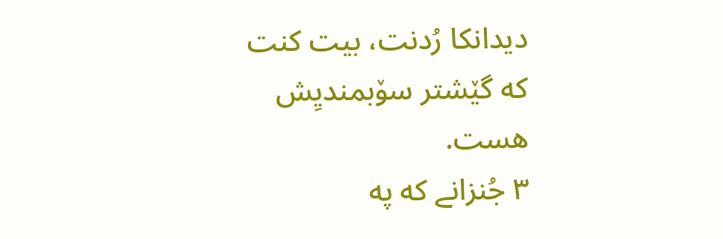دیدانکا رُدنت، بیت کنت که گێشتر سۆبمندیِش هست.
۳ جُنزانے که په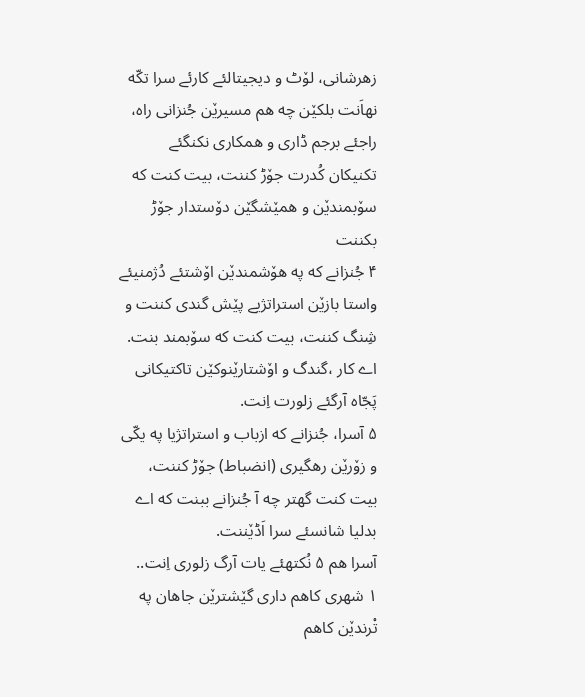زهرشانی، لۆٹ و دیجیتالئے کارئے سرا تکّه نهاَنت بلکێن چه هم مسیرێن جُنزانی راه، راجئے برجم ڈاری و همکاری نکنگئے تکنیکان کُدرت جۆڑ کننت، بیت کنت که سۆبمندێن و همێشگێن دۆستدار جۆڑ بکننت
۴ جُنزانے که په هۆشمندێن اۆشتئے دُژمنیئے واستا بازێن استراتژیے پێش گندی کننت و شِنگ کننت، بیت کنت که سۆبمند بنت. اے کار ،گندگ و اۆشتارێنوکێن تاکتیکانی پَجّاه آرگئے زلورت اِنت.
۵ آسرا، جُنزانے که ازباب و استراتژیا په یکّی و زۆرێن رهگیری (انضباط) جۆڑ کننت، بیت کنت گهتر چه آ جُنزانے ببنت که اے بدلیا شانسئے سرا اَڈێننت.
آسرا هم ۵ نُکتهئے یات آرگ زلوری اِنت..
۱ شهری کاهم داری گێشترێن جاهان په تْرندێن کاهم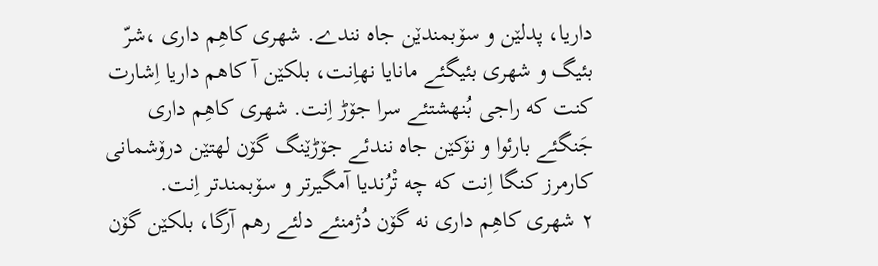داریا، پدلێن و سۆبمندێن جاه نندے. شهری کاهِم داری ،شرّ بئیگ و شهری بئیگئے مانایا نهاِنت، بلکێن آ کاهم داریا اِشارت کنت که راجی بُنهشتئے سرا جۆڑ اِنت. شهری کاهِم داری جَنگئے بارئوا و نۆکێن جاه نندئے جۆڑێنگ گۆن لهتێن درۆشمانی کارمرز کنگا اِنت که چه تْرُندیا آمگیرتر و سۆبمندتر اِنت.
۲ شهری کاهِم داری نه گۆن دُژمنئے دلئے رهم آرگا، بلکێن گۆن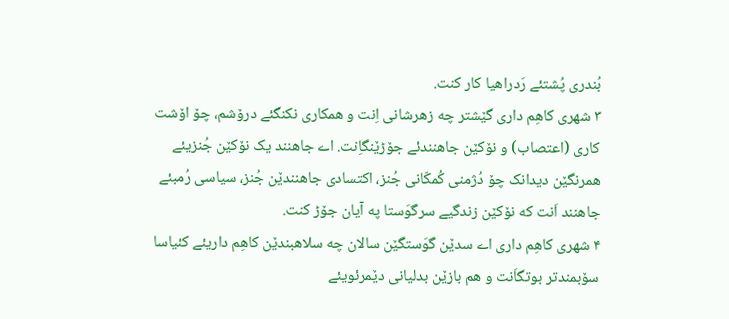بُندری پُشتئے رَدراهیا کار کنت.
۳ شهری کاهِم داری گێشتر چه زهرشانی اِنت و همکاری نکنگئے درۆشم، چۆ اۆشت کاری (اعتصاب) و نۆکێن جاهنندئے جۆڑێنگاِنت. اے جاهنند یک نۆکێن جُنزیئے همرنگێن دیدانک چۆ دُژمنی کُمکّانی جُنز، اکتسادی جاهنندێن جُنز، سیاسی رُمبئے جاهنند اَنت که نۆکێن زندگیے سرگوَستا په آیان جۆڑ کنت.
۴ شهری کاهِم داری اے سدێن گوَستگێن سالان چه سلاهبندێن کاهِم داریئے کئیاسا سۆبمندتر بوتگاَنت و هم بازێن بدلیانی دێمرئویئے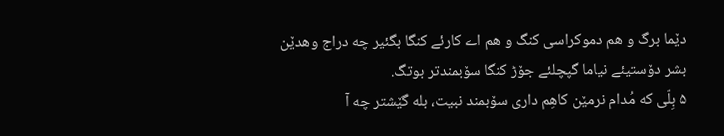دێما برگ و هم دموکراسی کنگ و هم اے کارئے کنگا بگئیر چه دراج وهدێن بشر دۆستیئے نیاما گپچلئے جۆڑ کنگا سۆبمندتر بوتگ.
۵ بِلّی که مُدام نرمێن کاهِم داری سۆبمند نبیت، بله گێشتر چه آ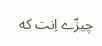چیزّے اِنت که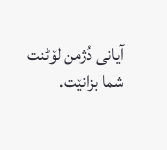آیانی دُژمن لۆٹنت شما بزانێت.